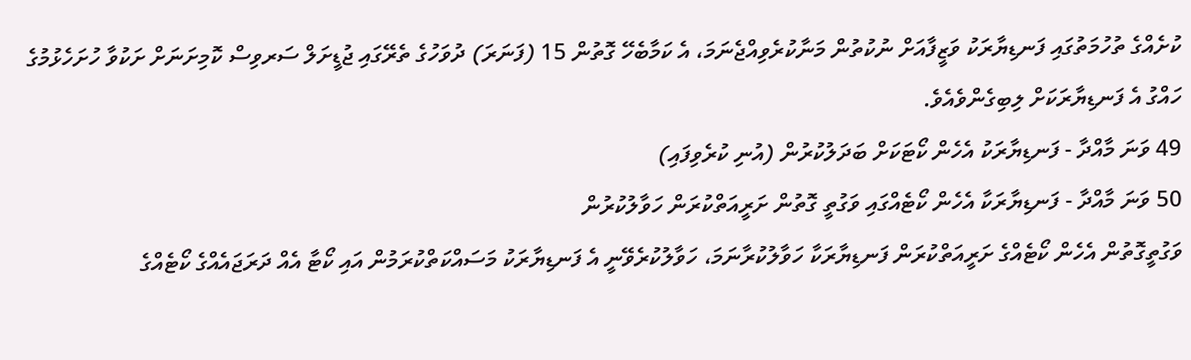ކުށެއްގެ ތުހުމަތުގައި ފަނޑިޔާރަކު ވަޒީފާއަށް ނުކުތުން މަނާކުރެވިއްޖެނަމަ، އެ ކަމާބެހޭ ގޮތުން 15 (ފަނަރަ) ދުވަހުގެ ތެރޭގައި ޖުޑީށަލް ސަރވިސް ކޮމިށަނަށް ށަކުވާ ހުށަހެޅުމުގެ ހައްގު އެ ފަނޑިޔާރަކަށް ލިބިގެންވެއެވެ.
49 ވަނަ މާއްދާ - ފަނޑިޔާރަކު އެހެން ކޯޓަކަށް ބަދަލުކުރުން (އުނި ކުރެވިފައި)
50 ވަނަ މާއްދާ - ފަނޑިޔާރަކާ އެހެން ކޯޓެއްގައި ވަގުތީ ގޮތުން ށަރީއަތްކުރަން ހަވާލުކުރުން
ވަގުތީގޮތުން އެހެން ކޯޓެއްގެ ށަރީއަތްކުރަން ފަނޑިޔާރަކާ ހަވާލުކުރާނަމަ، ހަވާލުކުރެވޭނީ އެ ފަނޑިޔާރަކު މަސައްކަތްކުރަމުން އައި ކޯޓާ އެއް ދަރަޖައެއްގެ ކޯޓެއްގެ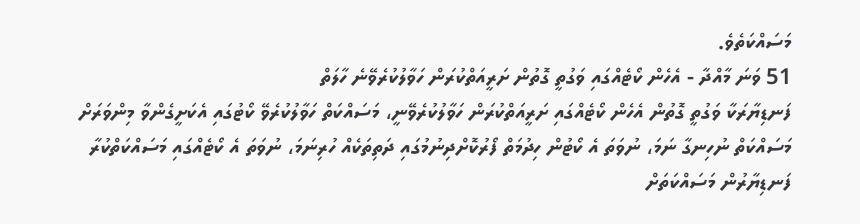މަސައްކަތެވެ.
51 ވަނަ މާއްދާ - އެހެން ކޯޓެއްގައި ވަގުތީ ގޮތުން ށަރީއަތްކުރަން ހަވާލުކުރެވޭނެ ހާލަތް
ފަނޑިޔާރަކާ ވަގުތީ ގޮތުން އެހެން ކޯޓެއްގައި ށަރީއަތްކުރަން ހަވާލުކުރެވޭނީ، މަސައްކަތް ހަވާލުކުރެވޭ ކޯޓުގައި އެކަށީގެންވާ މިންވަރަށް މަސައްކަތް ނުހިނގާ ނަމަ، ނުވަތަ އެ ކޯޓުން ހިދުމަތް ފޯރުކޮށްދިނުމުގައި ދަތިތަކެއް ހުރިނަމަ، ނުވަތަ އެ ކޯޓެއްގައި މަސައްކަތްކުރާ ފަނޑިޔާރުން މަސައްކަތަށް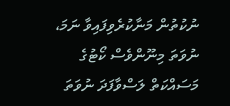ނުކުތުން މަނާކުރެވިފައިވާ ނަމަ، ނުވަތަ މިނޫންވެސް ކޯޓުގެ މަސައްކަތް ލަސްވާފަދަ ނުވަތަ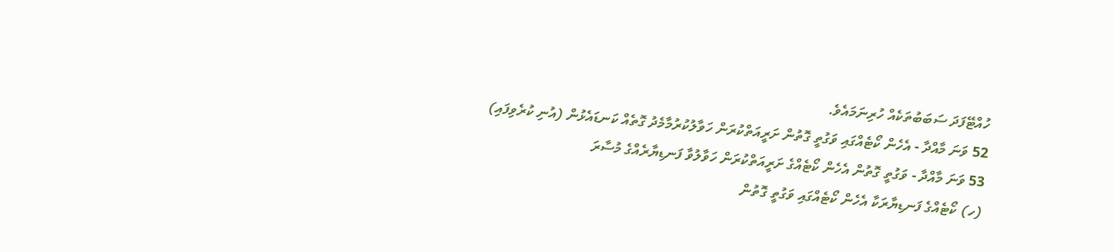ހުއްޓޭފަދަ ސަބަބުތަކެއް ހުރިނަމައެވެ.
52 ވަނަ މާއްދާ - އެހެން ކޯޓެއްގައި ވަގުތީ ގޮތުން ށަރީއަތްކުރަން ހަވާލުކުރުމާމެދު ގޮތެއް ކަނޑައެޅުން (އުނި ކުރެވިފައި)
53 ވަނަ މާއްދާ - ވަގުތީ ގޮތުން އެހެން ކޯޓެއްގެ ށަރީއަތްކުރަން ހަވާލުވާ ފަނޑިޔާރެއްގެ މުސާރަ
(ހ) ކޯޓެއްގެ ފަނޑިޔާރަކާ އެހެން ކޯޓެއްގައި ވަގުތީ ގޮތުން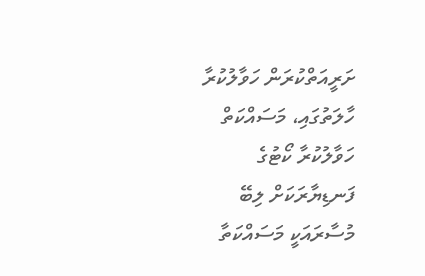ށަރީއަތްކުރަން ހަވާލުކުރާ ހާލަތުގައި، މަސައްކަތް ހަވާލުކުރާ ކޯޓުގެ ފަނޑިޔާރަކަށް ލިބޭ މުސާރައަކީ މަސައްކަތާ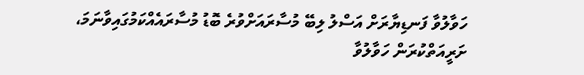ހަވާލުވާ ފަނޑިޔާރަށް އަސްލު ލިބޭ މުސާރައަށްވުރެ ބޮޑު މުސާރައެއްކަމުގައިވާނަމަ، ށަރީއަތްކުރަން ހަވާލުވާ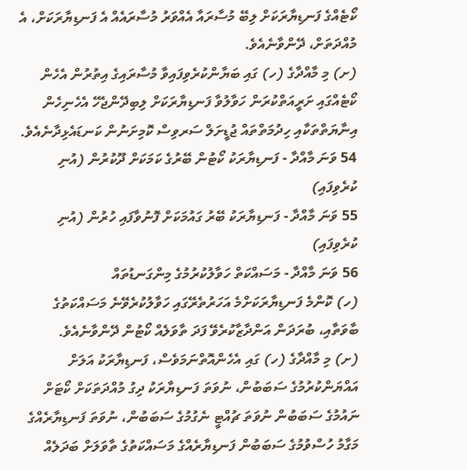ކޯޓެއްގެ ފަނޑިޔާރަކަށް ލިބޭ މުސާރައާ އެއްވަރު މުސާރައެއް އެ ފަނޑިޔާރަކަށް، އެ މުއްދަތަށް، ދޭންވާނެއެވެ.
(ށ) މި މާއްދާގެ (ހ) ގައި ބަޔާންކުރެވިފައިވާ މުސާރައިގެ އިތުރުން އެހެން ކޯޓެއްގައި ށަރީއަތްކުރަން ހަވާލުވާ ފަނޑިޔާރަކަށް ލިބިދޭންޖެހޭ އެހެނިހެން އިނާޔަތްތަކާއި ހިދުމަތްތައް ޖުޑީށަލް ސަރވިސް ކޮމިށަނުން ކަނޑައެޅިދާނެއެވެ.
54 ވަނަ މާއްދާ - ފަނޑިޔާރަކު ކޯޓުން ބޭރުގެ ކަމަކަށް ދޫކުރުން (އުނި ކުރެވިފައި)
55 ވަނަ މާއްދާ - ފަނޑިޔާރަކު ބޭރު ގައުމަކަށް ފޮނުވާފައި ހުރުން (އުނި ކުރެވިފައި)
56 ވަނަ މާއްދާ - މަސައްކަތް ހަވާލުކުރުމުގެ މިންގަނޑުތައް
(ހ) ކޮންމެ ފަނޑިޔާރަކަށްމެ އަހަރުތެރޭގައި ހަވާލުކުރެވޭނެ މަސައްކަތުގެ ބާވަތާއި، ބުރަދަން އަންދާޒާކުރެވޭ ފަދަ ތާވަލެއް ކޯޓުން ދޭންވާނެއެވެ.
(ށ) މި މާއްދާގެ (ހ) ގައި އެހެންއޮތްނަމަވެސް، ފަނޑިޔާރަކު އަލަށް އައްޔަންކުރުމުގެ ސަބަބުން، ނުވަތަ ފަނޑިޔާރަކު ދިގު މުއްދަތަކަށް ކޯޓަށް ނައުމުގެ ސަބަބުން ނުވަތަ ޗުއްޓީ ނެގުމުގެ ސަބަބުން، ނުވަތަ ފަނޑިޔާރެއްގެ މަގާމު ހުސްވުމުގެ ސަބަބުން ފަނޑިޔާރެއްގެ މަސައްކަތުގެ ތާވަލަށް ބަދަލެއް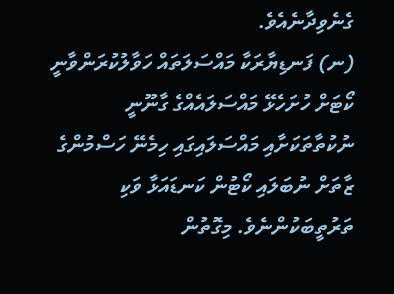ގެނެވިދާނެއެވެ.
(ނ) ފަނޑިޔާރަކާ މައްސަލަތައް ހަވާލުކުރަންވާނީ ކޯޓަށް ހުށަހެޅޭ މައްސަލައެއްގެ ގާނޫނީ ނުކުތާތަކަށާއި މައްސަލައިގައި ހިމެނޭ ހަސްމުންގެ ޒާތަށް ނުބަލައި ކޯޓުން ކަނޑައަޅާ ވަކި ތަރުތީބަކުންނެވެ. މިގޮތުން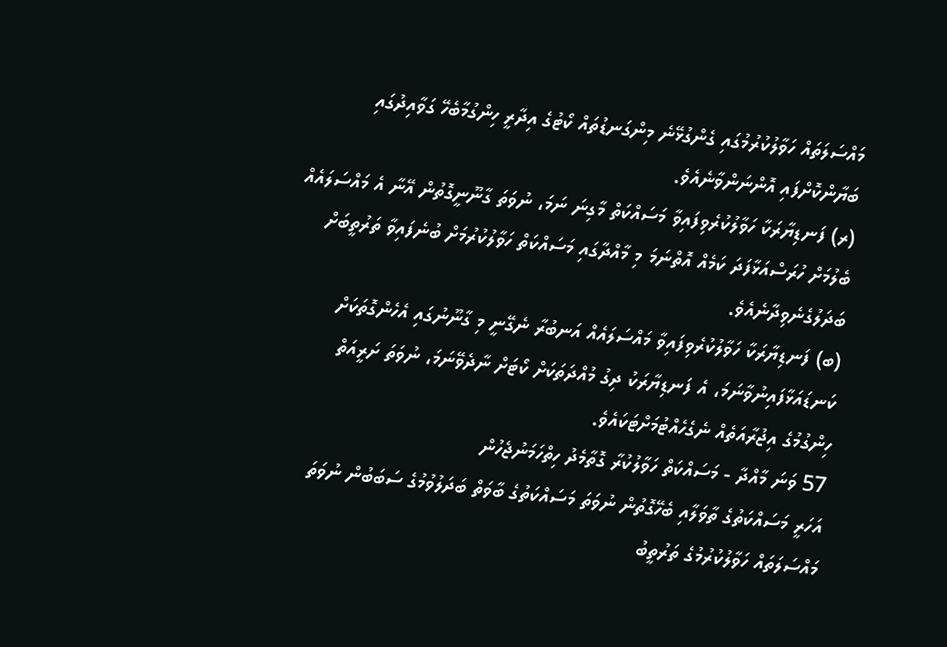މައްސަލަތައް ހަވާލުކުރުމުގައި ގެންގުޅޭނެ މިންގަނޑުތައް ކޯޓުގެ އިދާރީ ހިންގުމާބެހޭ ގަވާއިދުގައި ބަޔާންކޮށްފައި އޮންނަންވާނެއެވެ.
(ރ) ފަނޑިޔާރަކާ ހަވާލުކުރެވިފައިވާ މަސައްކަތް މާގިނަ ނަމަ، ނުވަތަ ގާނޫނީގޮތުން އޭނާ އެ މައްސަލައެއް ބެލުމަށް ހުރަސްއަޅާފަދަ ކަމެއް އޮތްނަމަ މި މާއްދާގައި މަސައްކަތް ހަވާލުކުރުމަށް ބުނެފައިވާ ތަރުތީބަށް ބަދަލުގެނެވިދާނެއެވެ.
(ބ) ފަނޑިޔާރަކާ ހަވާލުކުރެވިފައިވާ މައްސަލައެއް އަނބުރާ ނެގޭނީ މި ގާނޫނުގައި އެހެންގޮތަކަށް ކަނޑައަޅާފައިނުވާނަމަ، އެ ފަނޑިޔާރަކު ދިގު މުއްދަތަކަށް ކޯޓަށް ނާދެވޭނަމަ، ނުވަތަ ށަރީއަތް ހިންގުމުގެ އިޖުރާއަތެއް ނެގެހެއްޓުމަށްޓަކައެވެ.
57 ވަނަ މާއްދާ - މަސައްކަތް ހަވާލުކުރާ ގޮތާމެދު ހިތްހަމަނުޖެހުން
އަހަރީ މަސައްކަތުގެ ތާވަލާއި ބެހޭގޮތުން ނުވަތަ މަސައްކަތުގެ ބާވަތް ބަދަލުވުމުގެ ސަބަބުން ނުވަތަ މައްސަލަތައް ހަވާލުކުރުމުގެ ތަރުތީބު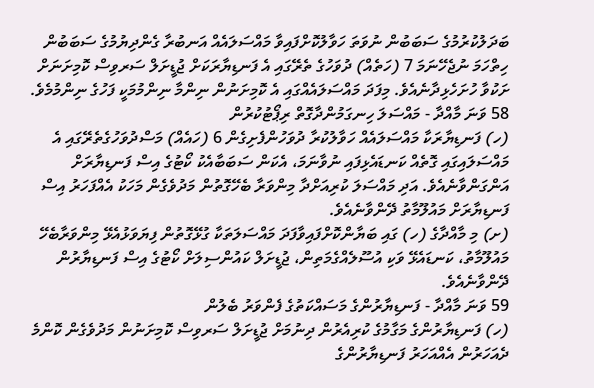ބަދަލުކުރުމުގެ ސަބަބުން ނުވަތަ ހަވާލުކޮށްފައިވާ މައްސަލައެއް އަނބުރާ ގެންދިޔުމުގެ ސަބަބުން ހިތްހަމަ ނުޖެހޭނަމަ 7 (ހަތެއް) ދުވަހުގެ ތެރޭގައި އެ ފަނޑިޔާރަކަށް ޖުޑީށަލް ސަރވިސް ކޮމިށަނަށް ށަކުވާ ހުށަހެޅިދާނެއެވެ. މިފަދަ މައްސަލައެއްގައި އެ ކޮމިށަނުން ނިންމާ ނިންމުމަކީ ފަހުގެ ނިންމުމެވެ.
58 ވަނަ މާއްދާ - މައްސަލަ ހިނގަމުންދާގޮތް ރިޕޯޓުކުރުން
(ހ) ފަނޑިޔާރަކާ މައްސަލައެއް ހަވާލުކުރާ ދުވަހުންފެށިގެން 6 (ހައެއް) މަސްދުވަހުގެތެރޭގައި އެ މައްސަލައިގައި ގޮތެއް ކަނޑައެޅިފައި ނުވާނަމަ، އެކަން ސަބަބާއެކު ކޯޓުގެ އިސް ފަނޑިޔާރަށް އަންގަންވާނެއެވެ. އަދި މައްސަލަ ކުރިއަށްދާ މިންވަރާ ބެހޭގޮތުން މަދުވެގެން މަހަކު އެއްފަހަރު އިސް ފަނޑިޔާރަށް މައުލޫމާތު ދޭންވާނެއެވެ.
(ށ) މި މާއްދާގެ (ހ) ގައި ބަޔާންކޮށްފައިވާފަދަ މައްސަލަތަކާ ގުޅޭގޮތުން ފިޔަވަޅުއެޅޭ މިންވަރާބެހޭ މައުލޫމާތު، ކަނޑައެޅޭ ވަކި އުސޫލެއްގެމަތިން، ޖުޑީށަލް ކައުންސިލަށް ކޯޓުގެ އިސް ފަނޑިޔާރުން ދޭންވާނެއެވެ.
59 ވަނަ މާއްދާ - ފަނޑިޔާރުންގެ މަސައްކަތުގެ ފެންވަރު ބެލުން
(ހ) ފަނޑިޔާރުންގެ މަގާމުގެ ކުރިއެރުން ދިނުމަށް ޖުޑީށަލް ސަރވިސް ކޮމިށަނުން މަދުވެގެން ކޮންމެ ދެއަހަރުން އެއްއަހަރު ފަނޑިޔާރުންގެ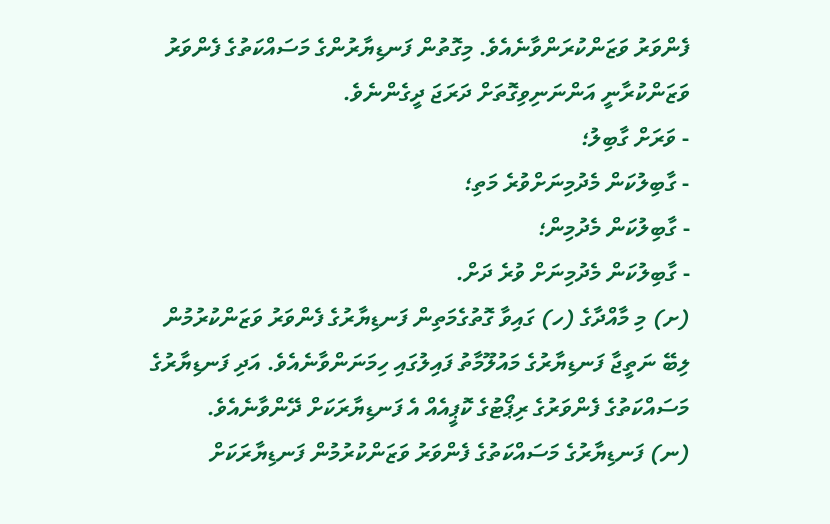ފެންވަރު ވަޒަންކުރަންވާނެއެވެ. މިގޮތުން ފަނޑިޔާރުންގެ މަސައްކަތުގެ ފެންވަރު ވަޒަންކުރާނީ އަންނަނިވިގޮތަށް ދަރަޖަ ދީގެންނެވެ.
- ވަރަށް ގާބިލު؛
- ގާބިލުކަން މެދުމިނަށްވުރެ މަތި؛
- ގާބިލުކަން މެދުމިން؛
- ގާބިލުކަން މެދުމިނަށް ވުރެ ދަށް.
(ށ) މި މާއްދާގެ (ހ) ގައިވާ ގޮތުގެމަތިން ފަނޑިޔާރުގެ ފެންވަރު ވަޒަންކުރުމުން ލިބޭ ނަތީޖާ ފަނޑިޔާރުގެ މައުލޫމާތު ފައިލުގައި ހިމަނަންވާނެއެވެ. އަދި ފަނޑިޔާރުގެ މަސައްކަތުގެ ފެންވަރުގެ ރިޕޯޓުގެ ކޮޕީއެއް އެ ފަނޑިޔާރަކަށް ދޭންވާނެއެވެ.
(ނ) ފަނޑިޔާރުގެ މަސައްކަތުގެ ފެންވަރު ވަޒަންކުރުމުން ފަނޑިޔާރަކަށް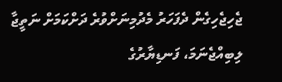ޖެހިޖެހިގެން ދެފަހަރު މެދުމިނަށްވުރެ ދަށްކަމަށް ނަތީޖާ ލިބިއްޖެނަމަ، ފަނޑިޔާރުގެ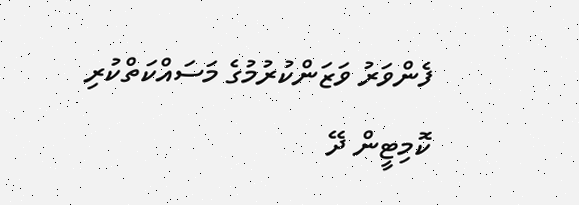ފެންވަރު ވަޒަންކުރުމުގެ މަސައްކަތްކުރި ކޮމިޓީން ދޭ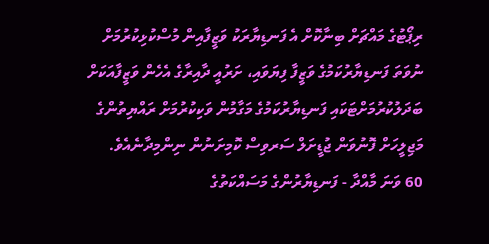ރިޕޯޓުގެ މައްޗަށް ބިނާކޮށް އެ ފަނޑިޔާރަކު ވަޒީފާއިން މުސްކުޅިކުރުމަށް ނުވަތަ ފަނޑިޔާރުކަމުގެ ވަޒީފާ ފިޔަވައި، ށަރުއީ ދާއިރާގެ އެހެން ވަޒީފާއަކަށް ބަދަލުކުރުމަށްޓަކައި ފަނޑިޔާރުކަމުގެ މަގާމުން ވަކިކުރުމަށް ރައްޔިތުންގެ މަޖިލީހަށް ފޮނުވަން ޖުޑީށަލް ސަރވިސް ކޮމިށަނުން ނިންމިދާނެއެވެ.
60 ވަނަ މާއްދާ - ފަނޑިޔާރުންގެ މަސައްކަތުގެ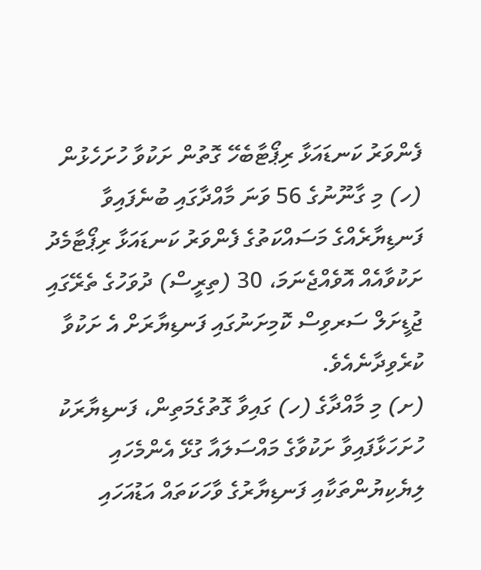ފެންވަރު ކަނޑައަޅާ ރިޕޯޓާބެހޭ ގޮތުން ށަކުވާ ހުށަހެޅުން
(ހ) މި ގާނޫނުގެ 56 ވަނަ މާއްދާގައި ބުނެފައިވާ ފަނޑިޔާރެއްގެ މަސައްކަތުގެ ފެންވަރު ކަނޑައަޅާ ރިޕޯޓާމެދު ށަކުވާއެއް އޮވެއްޖެނަމަ، 30 (ތިރީސް) ދުވަހުގެ ތެރޭގައި ޖުޑީށަލް ސަރވިސް ކޮމިށަނުގައި ފަނޑިޔާރަށް އެ ށަކުވާ ކުރެވިދާނެއެވެ.
(ށ) މި މާއްދާގެ (ހ) ގައިވާ ގޮތުގެމަތިން، ފަނޑިޔާރަކު ހުށަހަޅާފައިވާ ށަކުވާގެ މައްސަލައާ ގުޅޭ އެންމެހައި ލިޔެކިޔުންތަކާއި ފަނޑިޔާރުގެ ވާހަކަތައް އަޑުއަހައި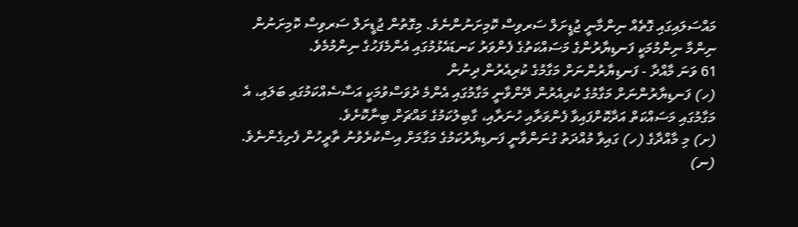މައްސަލައިގައި ގޮތެއް ނިންމާނީ ޖުޑީށަލް ސަރވިސް ކޮމިށަނުންނެވެ. މިގޮތުން ޖުޑީށަލް ސަރވިސް ކޮމިށަނުން ނިންމާ ނިންމުމަކީ ފަނޑިޔާރުންގެ މަސައްކަތުގެ ފެންވަރު ކަނޑައެޅުމުގައި އެންމެފަހުގެ ނިންމުމެވެ.
61 ވަނަ މާއްދާ - ފަނޑިޔާރުންނަށް މަގާމުގެ ކުރިއެރުން ދިނުން
(ހ) ފަނޑިޔާރުންނަށް މަގާމުގެ ކުރިއެރުން ދޭންވާނީ މަގާމުގައި އެންމެ ދުވަސްވުމަކީ އަސާސެއްކަމުގައި ބަލައި، އެ މަގާމުގައި މަސައްކަތް އަދާކޮށްފައިވާ ފެންވަރާއި ހުނަރާއި، ގާބިލުކަމުގެ މައްޗަށް ބިނާކޮށެވެ.
(ށ) މި މާއްދާގެ (ހ) ގައިވާ މުއްދަތު ގުނަންވާނީ ފަނޑިޔާރުކަމުގެ މަގާމަށް އިސްކުރެވުނު ތާރީހުން ފެށިގެންނެވެ.
(ނ)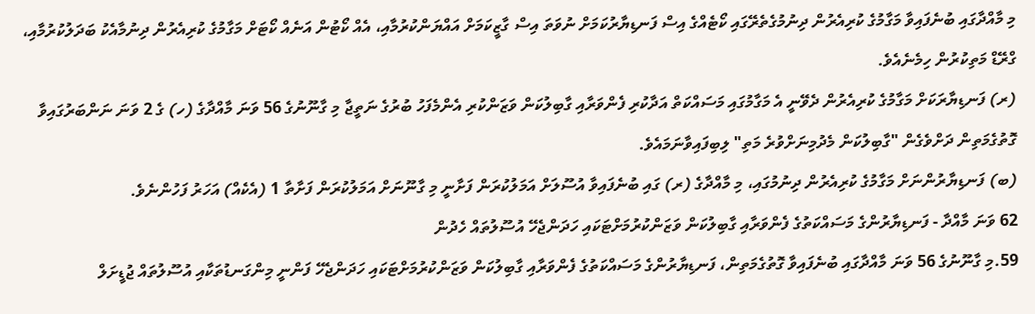މި މާއްދާގައި ބުނެފައިވާ މަގާމުގެ ކުރިއެރުން ދިނުމުގެތެރޭގައި ކޯޓެއްގެ އިސް ފަނޑިޔާރުކަމަށް ނުވަތަ އިސް ގާޒީކަމަށް އައްޔަންކުރުމާއި، އެއް ކޯޓުން އަނެއް ކޯޓަށް މަގާމުގެ ކުރިއެރުން ދިނުމާއެކު ބަދަލުކުރުމާއި، ގްރޭޑް މަތިކުރުން ހިމެނެއެވެ.
(ރ) ފަނޑިޔާރަކަށް މަގާމުގެ ކުރިއެރުން ދެވޭނީ އެ މަގާމުގައި މަސައްކަތް އަދާކުރި ފެންވަރާއި ގާބިލުކަން ވަޒަންކުރި އެންމެފަހު ބުރުގެ ނަތީޖާ މި ގާނޫނުގެ 56 ވަނަ މާއްދާގެ (ހ) ގެ 2 ވަނަ ނަންބަރުގައިވާ ގޮތުގެމަތިން ދަށްވެގެން "ގާބިލުކަން މެދުމިނަށްވުރެ މަތި" ލިބިފައިވާނަމައެވެ.
(ބ) ފަނޑިޔާރުންނަށް މަގާމުގެ ކުރިއެރުން ދިނުމުގައި، މި މާއްދާގެ (ރ) ގައި ބުނެފައިވާ އުސޫލަށް އަމަލުކުރަން ފަށާނީ މި ގާނޫނަށް އަމަލުކުރަން ފަށާތާ 1 (އެކެއް) އަހަރު ފަހުންނެވެ.
62 ވަނަ މާއްދާ - ފަނޑިޔާރުންގެ މަސައްކަތުގެ ފެންވަރާއި ގާބިލުކަން ވަޒަންކުރުމަށްޓަކައި ހަދަންޖެހޭ އުސޫލުތައް ހެދުން
59.މި ގާނޫނުގެ 56 ވަނަ މާއްދާގައި ބުނެފައިވާ ގޮތުގެމަތިން، ފަނޑިޔާރުންގެ މަސައްކަތުގެ ފެންވަރާއި ގާބިލުކަން ވަޒަންކުރުމަށްޓަކައި ހަދަންޖެހޭ ފަންނީ މިންގަނޑުތަކާއި އުސޫލުތައް ޖުޑީށަލް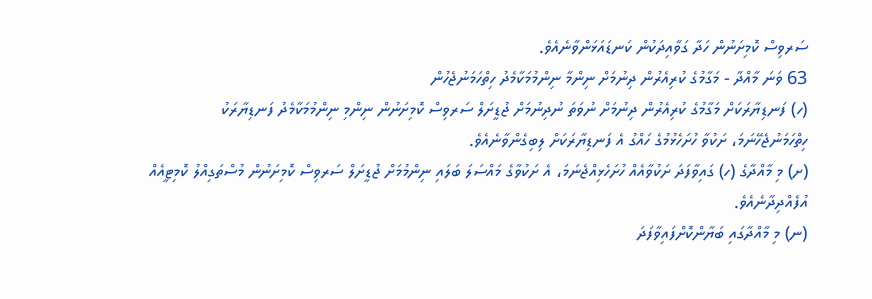ސަރވިސް ކޮމިށަނުން ހަދާ ގަވާއިދަކުން ކަނޑައަޅަންވާނެއެވެ.
63 ވަނަ މާއްދާ - މަގާމުގެ ކުރިއެރުން ދިނުމަށް ނިންމާ ނިންމުމަކާމެދު ހިތްހަމަނުޖެހުން
(ހ) ފަނޑިޔާރަކަށް މަގާމުގެ ކުރިއެރުން ދިނުމަށް ނުވަތަ ނުދިނުމަށް ޖުޑީށަލް ސަރވިސް ކޮމިށަނުން ނިންމި ނިންމުމަކާމެދު ފަނޑިޔާރަކު ހިތްހަމަނުޖެހޭނަމަ، ށަކުވާ ހުށަހެޅުމުގެ ހައްގު އެ ފަނޑިޔާރަކަށް ލިބިގެންވާނެއެވެ.
(ށ) މި މާއްދާގެ (ހ) ގައިވާފަދަ ށަކުވާއެއް ހުށަހެޅިއްޖެނަމަ، އެ ށަކުވާގެ މައްސަލަ ބަލައި ނިންމުމަށް ޖުޑީށަލް ސަރވިސް ކޮމިށަނުން މުސްތަގިއްލު ކޮމިޓީއެއް އުފެއްދިދާނެއެވެ.
(ނ) މި މާއްދާގައި ބަޔާންކޮށްފައިވާފަދަ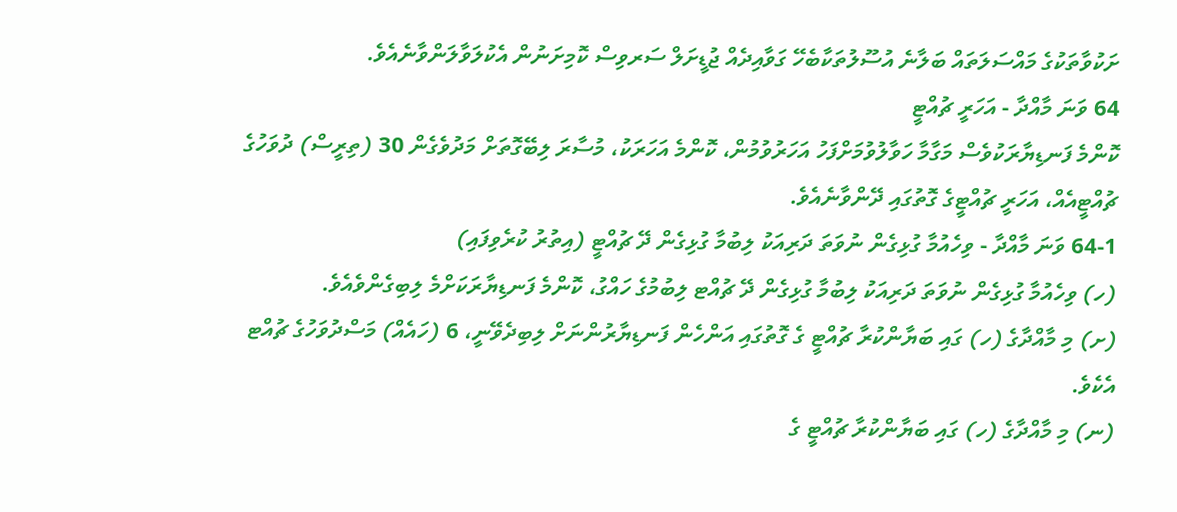ށަކުވާތަކުގެ މައްސަލަތައް ބަލާނެ އުސޫލުތަކާބެހޭ ގަވާއިދެއް ޖުޑީށަލް ސަރވިސް ކޮމިށަނުން އެކުލަވާލަންވާނެއެވެ.
64 ވަނަ މާއްދާ - އަހަރީ ޗުއްޓީ
ކޮންމެ ފަނޑިޔާރަކުވެސް މަގާމާ ހަވާލުވުމަށްފަހު އަހަރުވުމުން، ކޮންމެ އަހަރަކު، މުސާރަ ލިބޭގޮތަށް މަދުވެގެން 30 (ތިރީސް) ދުވަހުގެ ޗުއްޓީއެއް، އަހަރީ ޗުއްޓީގެ ގޮތުގައި ދޭންވާނެއެވެ.
64-1 ވަނަ މާއްދާ - ވިހެއުމާ ގުޅިގެން ނުވަތަ ދަރިއަކު ލިބުމާ ގުޅިގެން ދޭ ޗުއްޓީ (އިތުރު ކުރެވިފައި)
(ހ) ވިހެއުމާ ގުޅިގެން ނުވަތަ ދަރިއަކު ލިބުމާ ގުޅިގެން ދޭ ޗުއްޓ ލިބުމުގެ ހައްގު، ކޮންމެ ފަނޑިޔާރަކަށްމެ ލިބިގެންވެއެވެ.
(ށ) މި މާއްދާގެ (ހ) ގައި ބަޔާންކުރާ ޗުއްޓީ ގެ ގޮތުގައި އަންހެން ފަނޑިޔާރުންނަށް ލިބިދެވޭނީ، 6 (ހައެއް) މަސްދުވަހުގެ ޗުއްޓ އެކެވެ.
(ނ) މި މާއްދާގެ (ހ) ގައި ބަޔާންކުރާ ޗުއްޓީ ގެ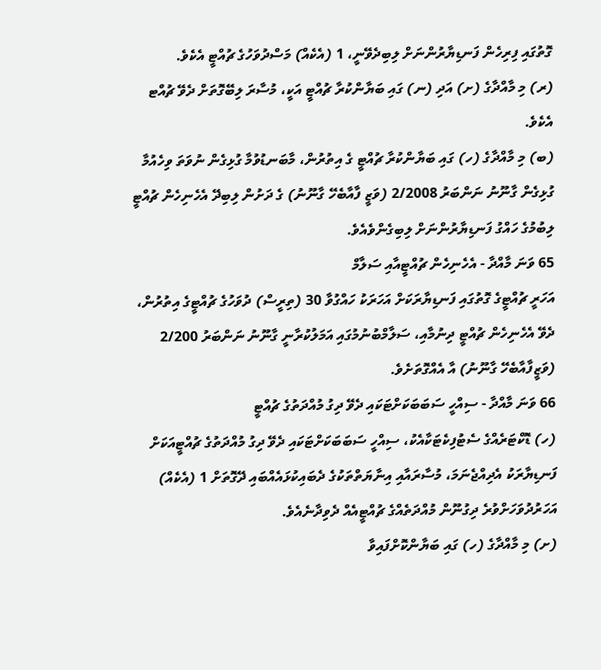ގޮތުގައި ފިރިހެން ފަނޑިޔާރުންނަށް ލިބިދެވޭނީ، 1 (އެކެއް) މަސްދުވަހުގެ ޗުއްޓީ އެކެވެ.
(ރ) މި މާއްދާގެ (ށ) އަދި (ނ) ގައި ބަޔާންކުރާ ޗުއްޓީ އަކީ، މުސާރަ ލިބޭގޮތަށް ދެވޭ ޗުއްޓ އެކެވެ.
(ބ) މި މާއްދާގެ (ހ) ގައި ބަޔާންކުރާ ޗުއްޓީ ގެ އިތުރުން، މާބަނޑުވުމާ ގުޅިގެން ނުވަތަ ވިހެއުމާ ގުޅިގެން ގާނޫނު ނަންބަރު 2/2008 (ވަޒީ ފާއާބެހޭ ގާނޫނު) ގެ ދަށުން ލިބިދޭ އެހެނިހެން ޗުއްޓީ ލިބުމުގެ ހައްގު ފަނޑިޔާރުންނަށް ލިބިގެންވެއެވެ.
65 ވަނަ މާއްދާ - އެހެނިހެން ޗުއްޓީއާއި ސަލާމް
އަހަރީ ޗުއްޓީގެ ގޮތުގައި ފަނޑިޔާރަކަށް އަހަރަކު ހައްގުވާ 30 (ތިރީސް) ދުވަހުގެ ޗުއްޓީގެ އިތުރުން، ދެވޭ އެހެނިހެން ޗުއްޓީ ދިނުމާއި، ސަލާމްބުނުމުގައި އަމަލުކުރާނީ ގާނޫނު ނަންބަރު 2/200 (ވަޒީފާއާބެހޭ ގާނޫނު) އާ އެއްގޮތަށެވެ.
66 ވަނަ މާއްދާ - ސިއްހީ ސަބަބަކަށްޓަކައި ދެވޭ ދިގު މުއްދަތުގެ ޗުއްޓީ
(ހ) ޑޮކްޓަރެއްގެ ސެޓުފިކެޓަކާއެކު، ސިއްހީ ސަބަބަކަށްޓަކައި ދެވޭ ދިގު މުއްދަތުގެ ޗުއްޓީއަކަށް ފަނޑިޔާރަކު އެދިއްޖެނަމަ، މުސާރައާއި އިނާޔަތްތަކުގެ ދެބައިކުޅައެއްބައި ދޭގޮތަށް 1 (އެކެއް) އަހަރުދުވަހަށްވުރެ ދިގުނޫން މުއްދަތެއްގެ ޗުއްޓީއެއް ދެވިދާނެއެވެ.
(ށ) މި މާއްދާގެ (ހ) ގައި ބަޔާންކޮށްފައިވާ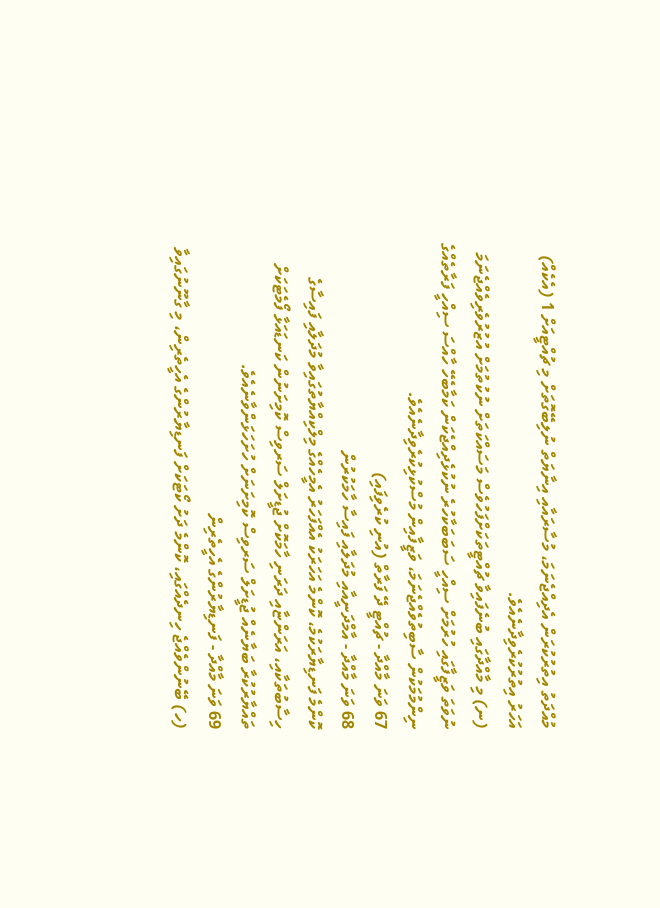މުއްދަތު އިތުރުކުރަން އެދިއްޖެނަމަ، މުސާރައާއި އިނާޔަތް ނުލިބޭގޮތަށް މި ޗުއްޓީއަށް 1 (އެކެއް) އަހަރު އިތުރުކުރެވިދާނެއެވެ.
(ނ) މި މާއްދާގައި ބުނެފައިވާ ޗުއްޓީތަކަށްފަހުވެސް މަސައްކަތަށް ނުކުތުމަށް އުޒުރުވެރިވެއްޖެނަމަ ނުވަތަ ވަޒީފާގައި ހުރުމަށް ސިއްހީ ސަބަބަކާހުރެ ނުކުޅެދިއްޖެކަން ކަމާބެހޭ ހާއްސަ ސިއްހީ ފަރާތެއްގެ ނިންމުމަކުން ސާބިތުވެއްޖެނަމަ، ވަޒީފާއިން މުސްކުޅިކުރެވިދާނެއެވެ.
67 ވަނަ މާއްދާ - ޗުއްޓީ ދޭ ފަރާތް (އުނި ކުރެވިފައި)
68 ވަނަ މާއްދާ - އާމްދަނީއާއި މުދަލާއި ފައިސާ ހާމަކުރުން
ކޮންމެ ފަނޑިޔާރަކުމެ، ކޮންމެ އަހަރަކު އެއްފަހަރު އެމީހެއްގެ މިލްކިއްޔާތުގައިވާ މުދަލާއި ފައިސާގެ ހިސާބުތަކާއި، އަރަންޏާއި ދަރަނި ހާމަކޮށް ޖުޑީށަލް ސަރވިސް ކޮމިށަނުން ކަނޑައަޅާ ފޯމެޓަކަށް ތައްޔާރުކުރާ ބަޔާނެއް ޖުޑީށަލް ސަރވިސް ކޮމިށަނަށް ހުށަހަޅަންވާނެއެވެ.
69 ވަނަ މާއްދާ - ފަނޑިޔާރުންގެ އެހީތެރިން
(ހ) ބޭނުންވެއްޖެ ހިނދެއްގައި، ކޮންމެ ދަށު ކޯޓަކަށް ފަނޑިޔާރުންގެ އެހީތެރިން، މި ގާނޫނުގައިވާ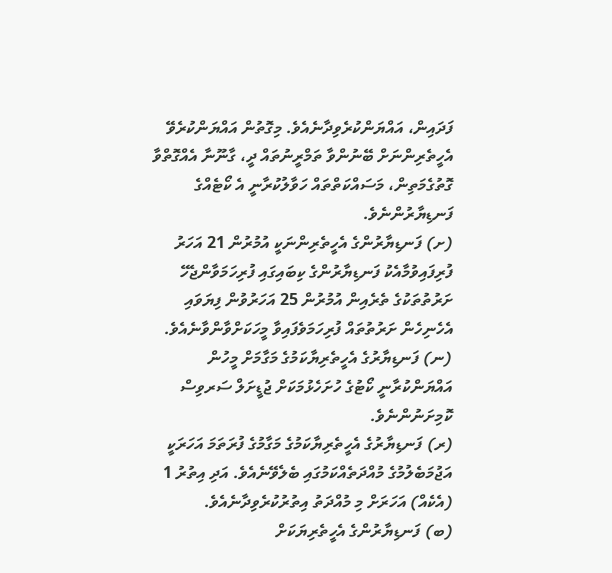ފަދައިން، އައްޔަންކުރެވިދާނެއެވެ. މިގޮތުން އައްޔަންކުރެވޭ އެހީތެރިންނަށް ބޭނުންވާ ތަމްރީނުތައް ދީ، ގާނޫނާ އެއްގޮތްވާ ގޮތުގެމަތިން، މަސައްކަތްތައް ހަވާލުކުރާނީ އެ ކޯޓެއްގެ ފަނޑިޔާރުންނެވެ.
(ށ) ފަނޑިޔާރުންގެ އެހީތެރިންނަކީ އުމުރުން 21 އަހަރު ފުރިފައިވުމާއެކު ފަނޑިޔާރުންގެ ކިބައިގައި ފުރިހަމަވާންޖެހޭ ށަރުތުތަކުގެ ތެރެއިން އުމުރުން 25 އަހަރުވުން ފިޔަވައި އެހެނިހެން ށަރުތުތައް ފުރިހަމަވެފައިވާ މީހަކަށްވާންވާނެއެވެ.
(ނ) ފަނޑިޔާރުގެ އެހީތެރިޔާކަމުގެ މަގާމަށް މީހުން އައްޔަންކުރާނީ ކޯޓުގެ ހުށަހެޅުމަކަށް ޖުޑީށަލް ސަރވިސް ކޮމިށަނުންނެވެ.
(ރ) ފަނޑިޔާރުގެ އެހީތެރިޔާކަމުގެ މަގާމުގެ ފުރަތަމަ އަހަރަކީ އަޖުމަބެލުމުގެ މުއްދަތެއްކަމުގައި ބެލެވޭނެއެވެ. އަދި އިތުރު 1 (އެކެއް) އަހަރަށް މި މުއްދަތު އިތުރުކުރެވިދާނެއެވެ.
(ބ) ފަނޑިޔާރުންގެ އެހީތެރިޔަކަށް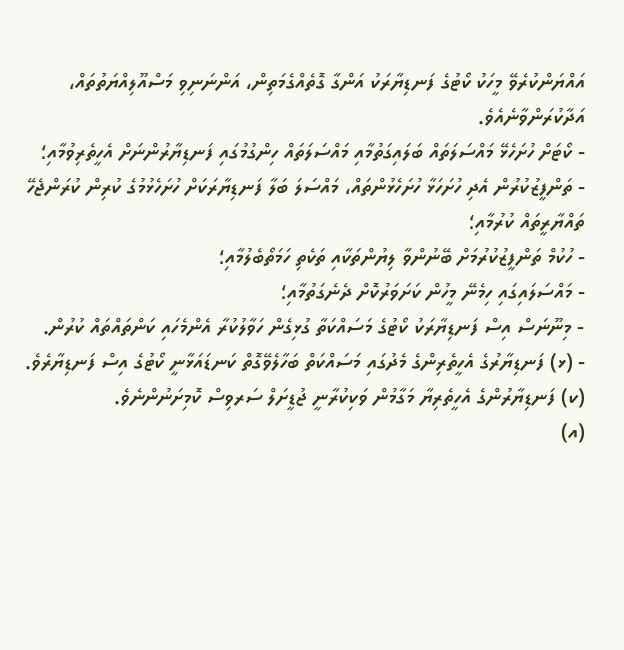އައްޔަންކުރެވޭ މީހަކު ކޯޓުގެ ފަނޑިޔާރަކު އަންގާ ގޮތެއްގެމަތިން، އަންނަނިވި މަސްއޫލިއްޔަތުތައް، އަދާކުރަންވާނެއެވެ.
- ކޯޓަށް ހުށަހެޅޭ މައްސަލަތައް ބަލައިގަތުމާއި މައްސަލަތައް ހިންގުމުގައި ފަނޑިޔާރުންނަށް އެހީތެރިވުމާއި؛
- ތަންފީޒުކުރުން އެދި ހުށަހަޅާ ހުށަހެޅުންތައް، މައްސަލަ ބަލާ ފަނޑިޔާރަކަށް ހުށަހެޅުމުގެ ކުރިން ކުރަންޖެހޭ ތައްޔާރީތައް ކުރުމާއި؛
- ހުކުމް ތަންފީޒުކުރުމަށް ބޭނުންވާ ލިޔުންތަކާއި ތަކެތި ހަމަތޯބެލުމާއި؛
- މައްސަލައިގައި ހިމެނޭ މީހުން ކަށަވަރުކޮށް ދެނެގަތުމާއި؛
- މިނޫނަސް އިސް ފަނޑިޔާރަކު ކޯޓުގެ މަސައްކަތާ ގުޅިގެން ހަވާލުކުރާ އެންމެހައި ކަންތައްތައް ކުރުން.
- (ޅ) ފަނޑިޔާރުގެ އެހީތެރިންގެ މެދުގައި މަސައްކަތް ބަހާލެވޭގޮތް ކަނޑައަޅާނީ ކޯޓުގެ އިސް ފަނޑިޔާރެވެ.
(ކ) ފަނޑިޔާރުންގެ އެހީތެރިޔާ މަގާމުން ވަކިކުރާނީ ޖުޑީށަލް ސަރވިސް ކޮމިށަނުންނެވެ.
(އ)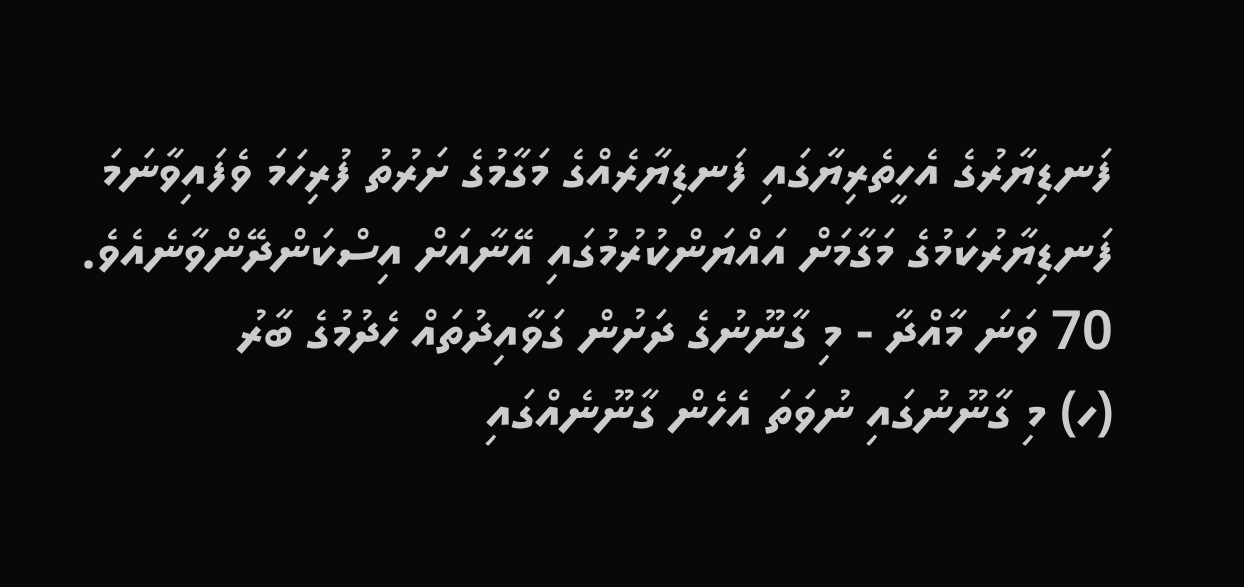ފަނޑިޔާރުގެ އެހީތެރިޔާގައި ފަނޑިޔާރެއްގެ މަގާމުގެ ށަރުތު ފުރިހަމަ ވެފައިވާނަމަ ފަނޑިޔާރުކަމުގެ މަގާމަށް އައްޔަންކުރުމުގައި އޭނާއަށް އިސްކަންދޭންވާނެއެވެ.
70 ވަނަ މާއްދާ - މި ގާނޫނުގެ ދަށުން ގަވާއިދުތައް ހެދުމުގެ ބާރު
(ހ) މި ގާނޫނުގައި ނުވަތަ އެހެން ގާނޫނެއްގައި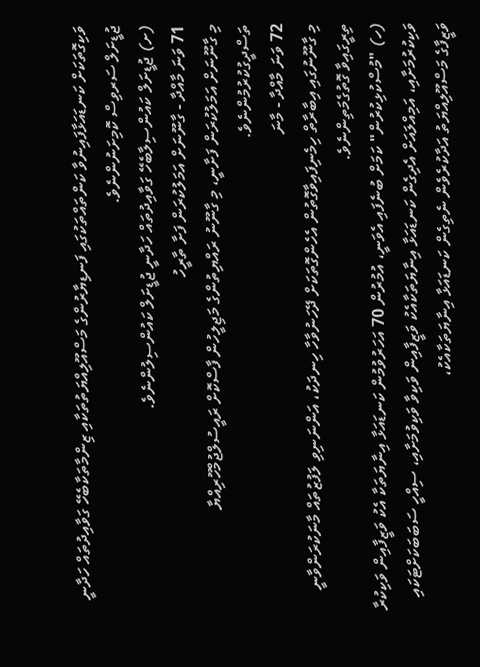ވަކިގޮތަކަށް ކަނޑައަޅާފައިނުވާ ކަންތައްތަކުގައި ފަނޑިޔާރުންގެ މަސްއޫލިއްޔަތުތަކާއި ޒިންމާތަކާބެހޭ ގަވާއިދުތައް ހަދާނީ ޖުޑީށަލް ސަރވިސް ކޮމިށަނުންނެވެ.
(ށ) ޖުޑީށަލް ކައުންސިލާބެހޭ ގަވާއިދުތައް ހަދާނީ ޖުޑީށަލް ކައުންސިލުންނެވެ.
71 ވަނަ މާއްދާ - ގާނޫނަށް އަމަލުކުރަން ފަށާ ތާރީހު
މި ގާނޫނަށް އަމަލުކުރަން ފަށާނީ، މި ގާނޫނު ރައްޔިތުންގެ މަޖިލީހުން ފާސްކޮށް ރައީސުލްޖުމްހޫރިއްޔާ ތަސްދީގުކުރުމުންނެވެ.
72 ވަނަ މާއްދާ - މާނަ
މި ގާނޫނުގައި އިބާރާތް ހިމެނިފައިވާގޮތުން އެހެންގޮތަކަށް ދޭހަނުވާހާ ހިނދަކު، އަންނަނިވި ލަފުޒުތައް މާނަކުރަންވާނީ ތިރީގައިވާ ގޮތުގެމަތިންނެވެ.
(ހ) "މުސްކުޅިކުރުން" ކަމަށް ބުނެފައި އެވަނީ، އުމުރުން 70 އަހަރުވުމުން ކަނޑައަޅާ އިނާޔަތަކާ އެކު ވަޒީފާއިން ވަކިކުރާ ވަކިކުރުމަށާއި، އަމިއްލައަށް އެދިގެން ކަނޑައަޅާ އިނާޔަތަކާއެކު ވަޒީފާއިން ވަކިވާ ވަކިވުމަށާއި، ސިއްހީ ސަބަބަކަށްޓަކައި ވަޒީފާގެ މަސްއޫލިއްޔަތު އަދާކުރެވެން ނެތިގެން ކަނޑައަޅާ އިނާޔަތަކާއެކު،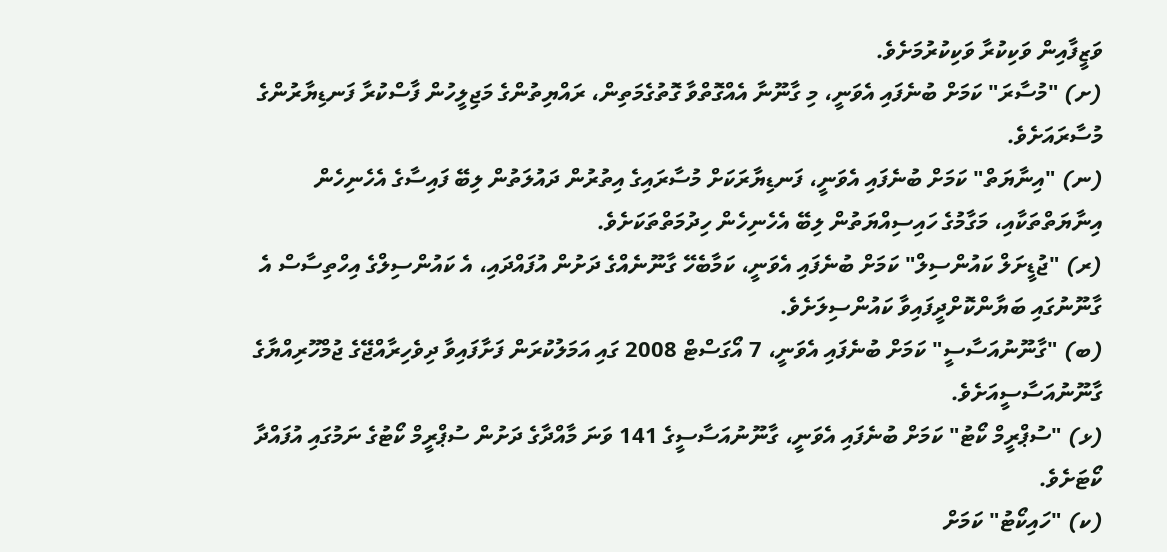ވަޒީފާއިން ވަކިކުރާ ވަކިކުރުމަށެވެ.
(ށ) "މުސާރަ" ކަމަށް ބުނެފައި އެވަނީ، މި ގާނޫނާ އެއްގޮތްވާ ގޮތުގެމަތިން، ރައްޔިތުންގެ މަޖިލީހުން ފާސްކުރާ ފަނޑިޔާރުންގެ މުސާރައަށެވެ.
(ނ) "އިނާޔަތް" ކަމަށް ބުނެފައި އެވަނީ، ފަނޑިޔާރަކަށް މުސާރައިގެ އިތުރުން ދައުލަތުން ލިބޭ ފައިސާގެ އެހެނިހެން އިނާޔަތްތަކާއި، މަގާމުގެ ހައިސިއްޔަތުން ލިބޭ އެހެނިހެން ހިދުމަތްތަކަށެވެ.
(ރ) "ޖުޑީށަލް ކައުންސިލް" ކަމަށް ބުނެފައި އެވަނީ، ކަމާބެހޭ ގާނޫނެއްގެ ދަށުން އުފައްދައި، އެ ކައުންސިލްގެ އިހްތިސާސް އެ ގާނޫނުގައި ބަޔާންކޮށްދީފައިވާ ކައުންސިލަށެވެ.
(ބ) "ގާނޫނުއަސާސީ" ކަމަށް ބުނެފައި އެވަނީ، 7 އޯގަސްޓް 2008 ގައި އަމަލުކުރަން ފަށާފައިވާ ދިވެހިރާއްޖޭގެ ޖުމްހޫރިއްޔާގެ ގާނޫނުއަސާސީއަށެވެ.
(ޅ) "ސުޕްރީމް ކޯޓު" ކަމަށް ބުނެފައި އެވަނީ، ގާނޫނުއަސާސީގެ 141 ވަނަ މާއްދާގެ ދަށުން ސުޕްރީމް ކޯޓުގެ ނަމުގައި އުފައްދާ ކޯޓަށެވެ.
(ކ) "ހައިކޯޓު" ކަމަށް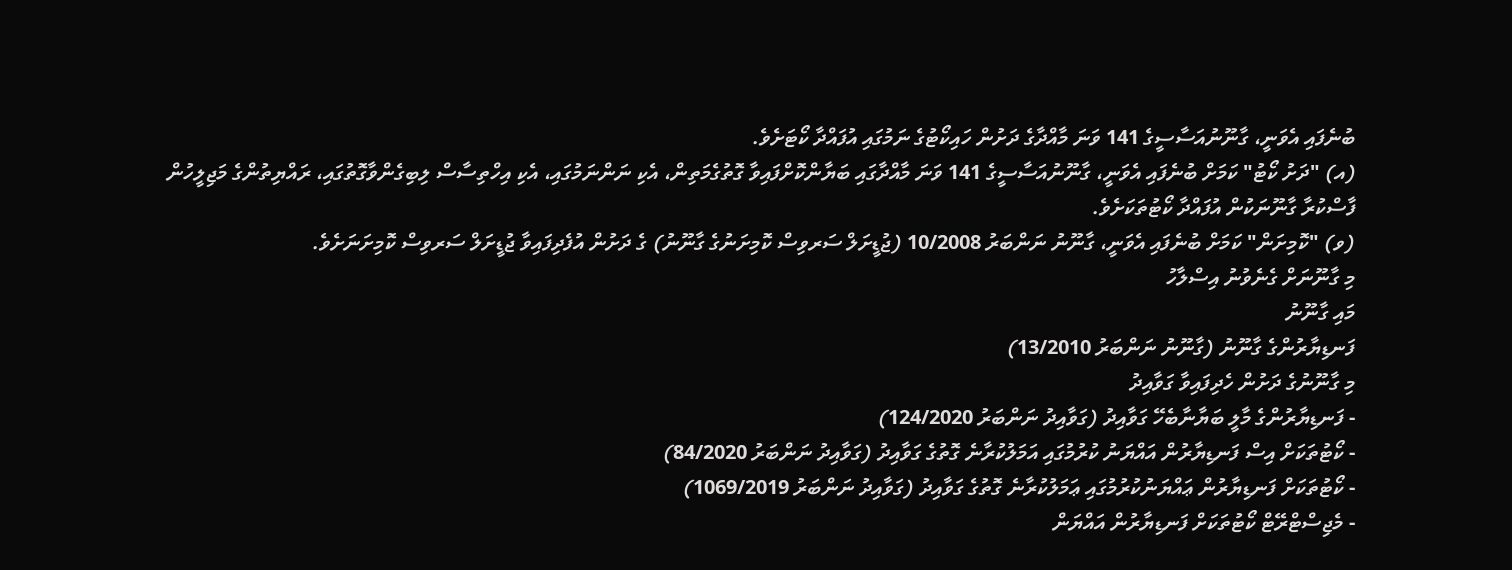ބުނެފައި އެވަނީ، ގާނޫނުއަސާސީގެ 141 ވަނަ މާއްދާގެ ދަށުން ހައިކޯޓުގެ ނަމުގައި އުފައްދާ ކޯޓަށެވެ.
(އ) "ދަށު ކޯޓު" ކަމަށް ބުނެފައި އެވަނީ، ގާނޫނުއަސާސީގެ 141 ވަނަ މާއްދާގައި ބަޔާންކޮށްފައިވާ ގޮތުގެމަތިން، އެކި ނަންނަމުގައި، އެކި އިހްތިސާސް ލިބިގެންވާގޮތުގައި، ރައްޔިތުންގެ މަޖިލީހުން ފާސްކުރާ ގާނޫނަކުން އުފައްދާ ކޯޓުތަކަށެވެ.
(ވ) "ކޮމިށަން" ކަމަށް ބުނެފައި އެވަނީ، ގާނޫނު ނަންބަރު 10/2008 (ޖުޑީށަލް ސަރވިސް ކޮމިށަނުގެ ގާނޫނު) ގެ ދަށުން އުފެދިފައިވާ ޖުޑީށަލް ސަރވިސް ކޮމިށަނަށެވެ.
މި ގާނޫނަށް ގެނެވުނު އިސްލާހު
މައި ގާނޫނު
ފަނޑިޔާރުންގެ ގާނޫނު (ގާނޫނު ނަންބަރު 13/2010)
މި ގާނޫނުގެ ދަށުން ހެދިފައިވާ ގަވާއިދު
- ފަނޑިޔާރުންގެ މާލީ ބަޔާނާބެހޭ ގަވާއިދު (ގަވާއިދު ނަންބަރު 124/2020)
- ކޯޓުތަކަށް އިސް ފަނޑިޔާރުން އައްޔަނު ކުރުމުގައި އަމަލުކުރާނެ ގޮތުގެ ގަވާއިދު (ގަވާއިދު ނަންބަރު 84/2020)
- ކޯޓުތަކަށް ފަނޑިޔާރުން ޢައްޔަނުކުރުމުގައި ޢަމަލުކުރާނެ ގޮތުގެ ގަވާއިދު (ގަވާއިދު ނަންބަރު 1069/2019)
- މެޖިސްޓްރޭޓް ކޯޓުތަކަށް ފަނޑިޔާރުން އައްޔަން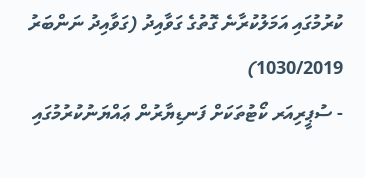ކުރުމުގައި އަމަލުކުރާނެ ގޮތުގެ ގަވާއިދު (ގަވާއިދު ނަންބަރު 1030/2019)
- ސުޕީރިއަރ ކޯޓުތަކަށް ފަނޑިޔާރުން ޢައްޔަނުކުރުމުގައި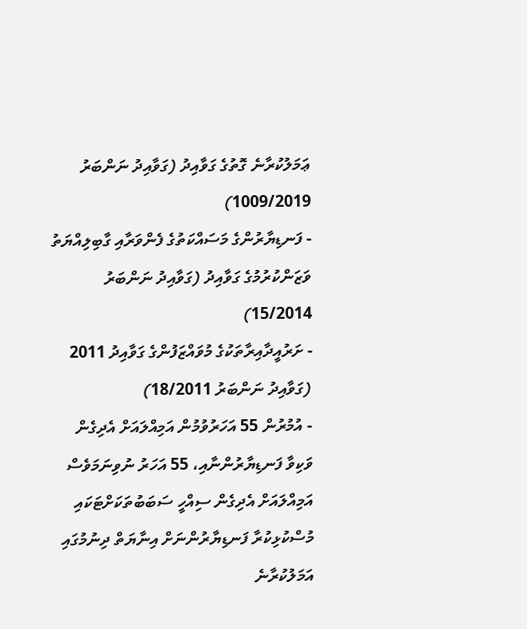ޢަމަލުކުރާނެ ގޮތުގެ ގަވާއިދު (ގަވާއިދު ނަންބަރު 1009/2019)
- ފަނޑިޔާރުންގެ މަސައްކަތުގެ ފެންވަރާއި ގާބިލިއްޔަތު ވަޒަންކުރުމުގެ ގަވާއިދު (ގަވާއިދު ނަންބަރު 15/2014)
- ށަރުއީދާއިރާތަކުގެ މުވައްޒަފުންގެ ގަވާއިދު 2011 (ގަވާއިދު ނަންބަރު 18/2011)
- އުމުރުން 55 އަހަރުވުމުން އަމިއްލައަށް އެދިގެން ވަކިވާ ފަނޑިޔާރުންނާއި، 55 އަހަރު ނުވިނަމަވެސް އަމިއްލައަށް އެދިގެން ސިއްހީ ސަބަބުތަކަށްޓަކައި މުސްކުޅިކުރާ ފަނޑިޔާރުންނަށް އިނާޔަތް ދިނުމުގައި އަމަލުކުރާނެ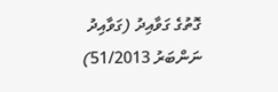ގޮތުގެ ގަވާއިދު (ގަވާއިދު ނަންބަރު 51/2013)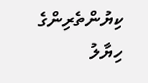ކިޔުންތެރިންގެ ހިޔާލު